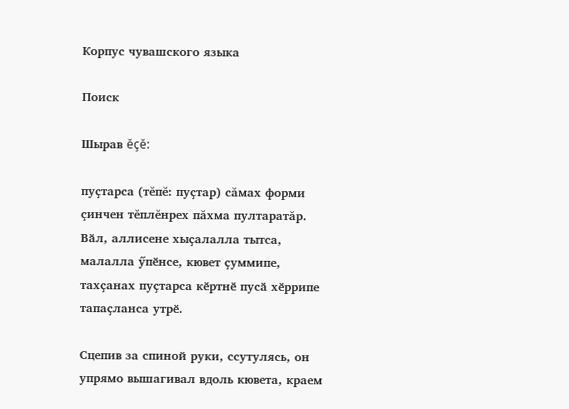Корпус чувашского языка

Поиск

Шырав ĕçĕ:

пуҫтарса (тĕпĕ: пуҫтар) сăмах форми çинчен тĕплĕнрех пăхма пултаратăр.
Вӑл, аллисене хыҫалалла тытса, малалла ӳпӗнсе, кювет ҫуммипе, тахҫанах пуҫтарса кӗртнӗ пусӑ хӗррипе тапаҫланса утрӗ.

Сцепив за спиной руки, ссутулясь, он упрямо вышагивал вдоль кювета, краем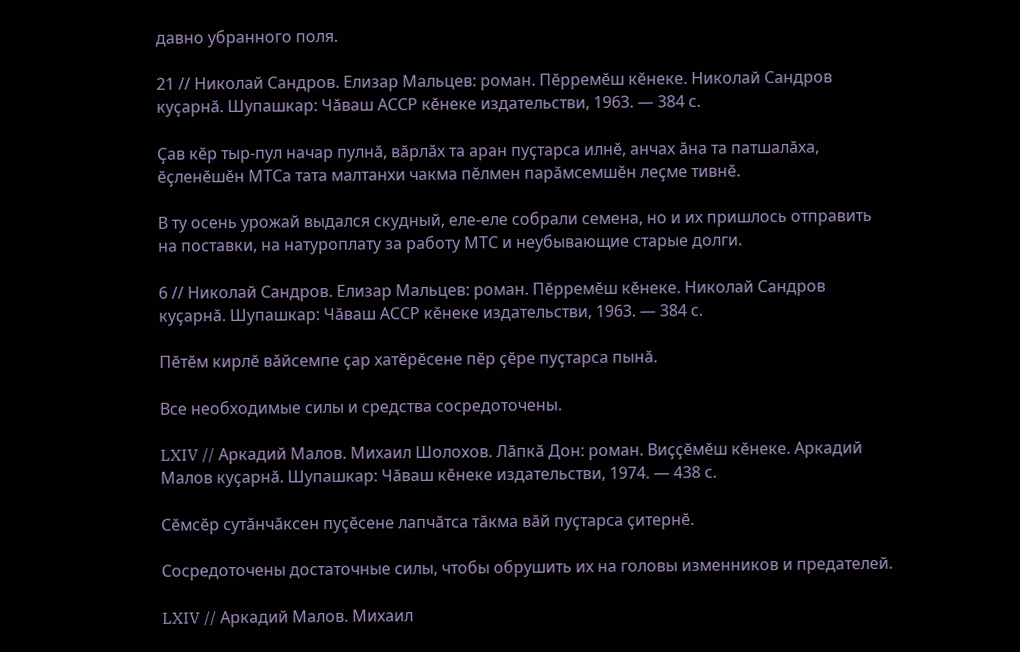давно убранного поля.

21 // Николай Сандров. Елизар Мальцев: роман. Пӗрремӗш кӗнеке. Николай Сандров куҫарнӑ. Шупашкар: Чӑваш АССР кӗнеке издательстви, 1963. — 384 с.

Ҫав кӗр тыр-пул начар пулнӑ, вӑрлӑх та аран пуҫтарса илнӗ, анчах ӑна та патшалӑха, ӗҫленӗшӗн МТСа тата малтанхи чакма пӗлмен парӑмсемшӗн леҫме тивнӗ.

В ту осень урожай выдался скудный, еле-еле собрали семена, но и их пришлось отправить на поставки, на натуроплату за работу МТС и неубывающие старые долги.

6 // Николай Сандров. Елизар Мальцев: роман. Пӗрремӗш кӗнеке. Николай Сандров куҫарнӑ. Шупашкар: Чӑваш АССР кӗнеке издательстви, 1963. — 384 с.

Пӗтӗм кирлӗ вӑйсемпе ҫар хатӗрӗсене пӗр ҫӗре пуҫтарса пынӑ.

Все необходимые силы и средства сосредоточены.

LXIV // Аркадий Малов. Михаил Шолохов. Лӑпкӑ Дон: роман. Виҫҫӗмӗш кӗнеке. Аркадий Малов куҫарнӑ. Шупашкар: Чӑваш кӗнеке издательстви, 1974. — 438 с.

Сӗмсӗр сутӑнчӑксен пуҫӗсене лапчӑтса тӑкма вӑй пуҫтарса ҫитернӗ.

Сосредоточены достаточные силы, чтобы обрушить их на головы изменников и предателей.

LXIV // Аркадий Малов. Михаил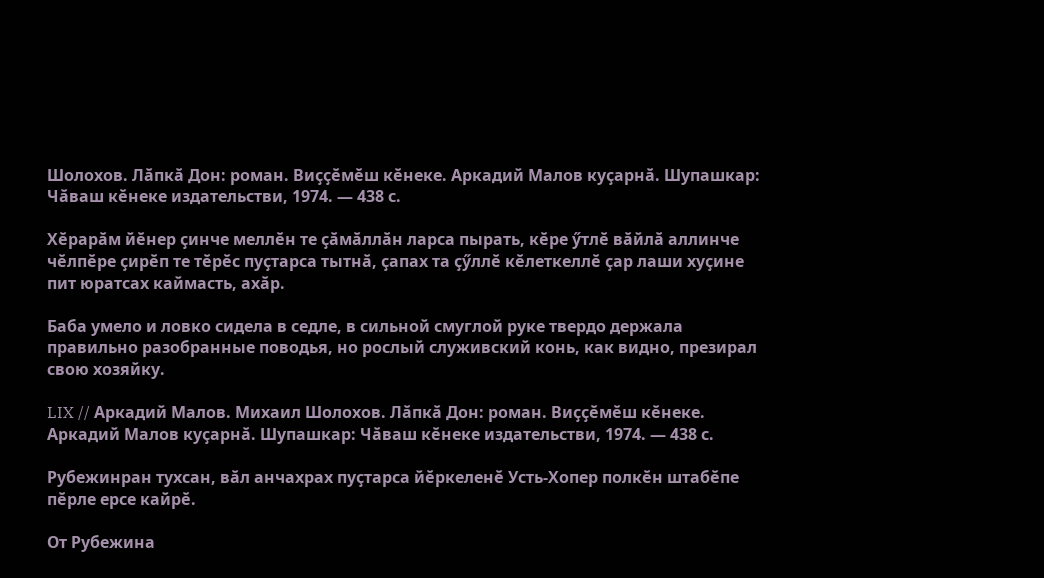Шолохов. Лӑпкӑ Дон: роман. Виҫҫӗмӗш кӗнеке. Аркадий Малов куҫарнӑ. Шупашкар: Чӑваш кӗнеке издательстви, 1974. — 438 с.

Хӗрарӑм йӗнер ҫинче меллӗн те ҫӑмӑллӑн ларса пырать, кӗре ӳтлӗ вӑйлӑ аллинче чӗлпӗре ҫирӗп те тӗрӗс пуҫтарса тытнӑ, ҫапах та ҫӳллӗ кӗлеткеллӗ ҫар лаши хуҫине пит юратсах каймасть, ахӑр.

Баба умело и ловко сидела в седле, в сильной смуглой руке твердо держала правильно разобранные поводья, но рослый служивский конь, как видно, презирал свою хозяйку.

LIX // Аркадий Малов. Михаил Шолохов. Лӑпкӑ Дон: роман. Виҫҫӗмӗш кӗнеке. Аркадий Малов куҫарнӑ. Шупашкар: Чӑваш кӗнеке издательстви, 1974. — 438 с.

Рубежинран тухсан, вӑл анчахрах пуҫтарса йӗркеленӗ Усть-Хопер полкӗн штабӗпе пӗрле ерсе кайрӗ.

От Рубежина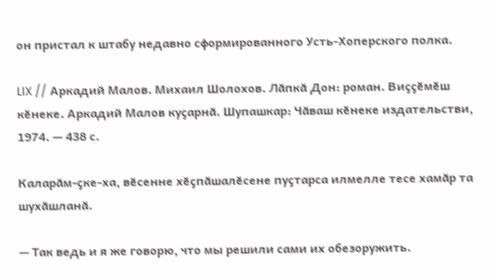он пристал к штабу недавно сформированного Усть-Хоперского полка.

LIX // Аркадий Малов. Михаил Шолохов. Лӑпкӑ Дон: роман. Виҫҫӗмӗш кӗнеке. Аркадий Малов куҫарнӑ. Шупашкар: Чӑваш кӗнеке издательстви, 1974. — 438 с.

Каларӑм-ҫке-ха, вӗсенне хӗҫпӑшалӗсене пуҫтарса илмелле тесе хамӑр та шухӑшланӑ.

— Так ведь и я же говорю, что мы решили сами их обезоружить.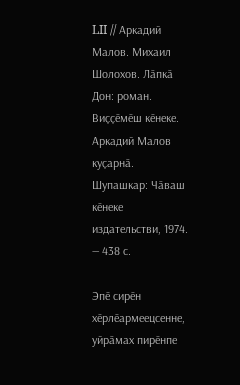LII // Аркадий Малов. Михаил Шолохов. Лӑпкӑ Дон: роман. Виҫҫӗмӗш кӗнеке. Аркадий Малов куҫарнӑ. Шупашкар: Чӑваш кӗнеке издательстви, 1974. — 438 с.

Эпӗ сирӗн хӗрлӗармеецсенне, уйрӑмах пирӗнпе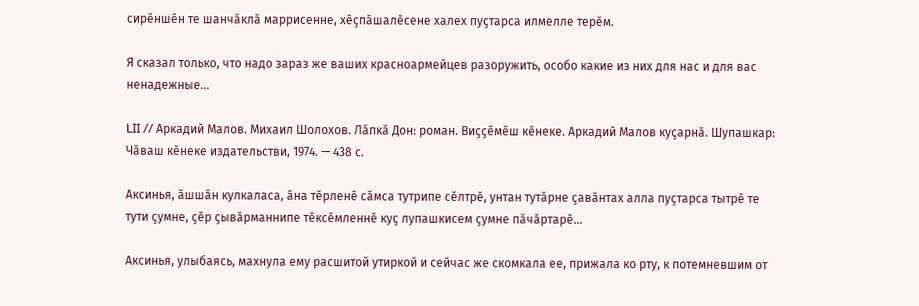сирӗншӗн те шанчӑклӑ маррисенне, хӗҫпӑшалӗсене халех пуҫтарса илмелле терӗм.

Я сказал только, что надо зараз же ваших красноармейцев разоружить, особо какие из них для нас и для вас ненадежные…

LII // Аркадий Малов. Михаил Шолохов. Лӑпкӑ Дон: роман. Виҫҫӗмӗш кӗнеке. Аркадий Малов куҫарнӑ. Шупашкар: Чӑваш кӗнеке издательстви, 1974. — 438 с.

Аксинья, ӑшшӑн кулкаласа, ӑна тӗрленӗ сӑмса тутрипе сӗлтрӗ, унтан тутӑрне ҫавӑнтах алла пуҫтарса тытрӗ те тути ҫумне, ҫӗр ҫывӑрманнипе тӗксӗмленнӗ куҫ лупашкисем ҫумне пӑчӑртарӗ…

Аксинья, улыбаясь, махнула ему расшитой утиркой и сейчас же скомкала ее, прижала ко рту, к потемневшим от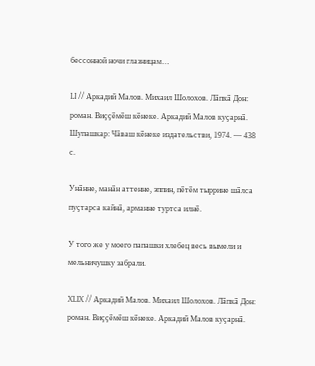бессонной ночи глазницам…

LI // Аркадий Малов. Михаил Шолохов. Лӑпкӑ Дон: роман. Виҫҫӗмӗш кӗнеке. Аркадий Малов куҫарнӑ. Шупашкар: Чӑваш кӗнеке издательстви, 1974. — 438 с.

Унӑнне, манӑн аттенне, эппин, пӗтӗм тыррине шӑлса пуҫтарса кайнӑ, арманне туртса илнӗ.

У того же у моего папашки хлебец весь вымели и мельничушку забрали.

XLIX // Аркадий Малов. Михаил Шолохов. Лӑпкӑ Дон: роман. Виҫҫӗмӗш кӗнеке. Аркадий Малов куҫарнӑ.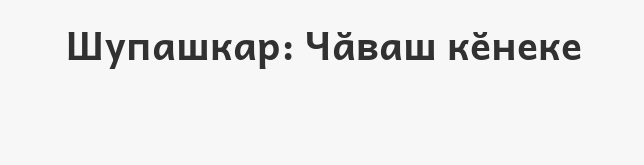Шупашкар: Чӑваш кӗнеке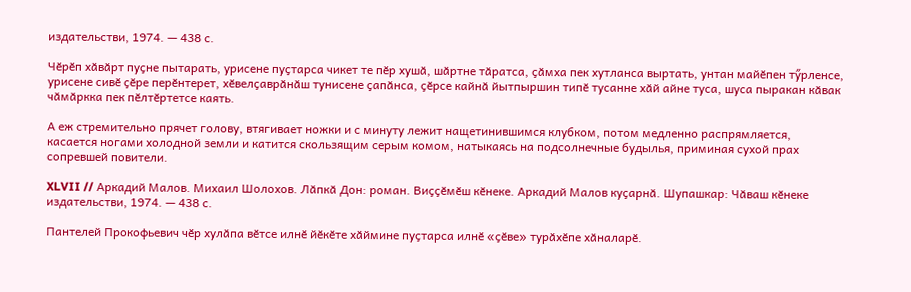издательстви, 1974. — 438 с.

Чӗрӗп хӑвӑрт пуҫне пытарать, урисене пуҫтарса чикет те пӗр хушӑ, шӑртне тӑратса, ҫӑмха пек хутланса выртать, унтан майӗпен тӳрленсе, урисене сивӗ ҫӗре перӗнтерет, хӗвелҫаврӑнӑш тунисене ҫапӑнса, ҫӗрсе кайнӑ йытпыршин типӗ тусанне хӑй айне туса, шуса пыракан кӑвак чӑмӑркка пек пӗлтӗртетсе каять.

А еж стремительно прячет голову, втягивает ножки и с минуту лежит нащетинившимся клубком, потом медленно распрямляется, касается ногами холодной земли и катится скользящим серым комом, натыкаясь на подсолнечные будылья, приминая сухой прах сопревшей повители.

XLVII // Аркадий Малов. Михаил Шолохов. Лӑпкӑ Дон: роман. Виҫҫӗмӗш кӗнеке. Аркадий Малов куҫарнӑ. Шупашкар: Чӑваш кӗнеке издательстви, 1974. — 438 с.

Пантелей Прокофьевич чӗр хулӑпа вӗтсе илнӗ йӗкӗте хӑймине пуҫтарса илнӗ «ҫӗве» турӑхӗпе хӑналарӗ.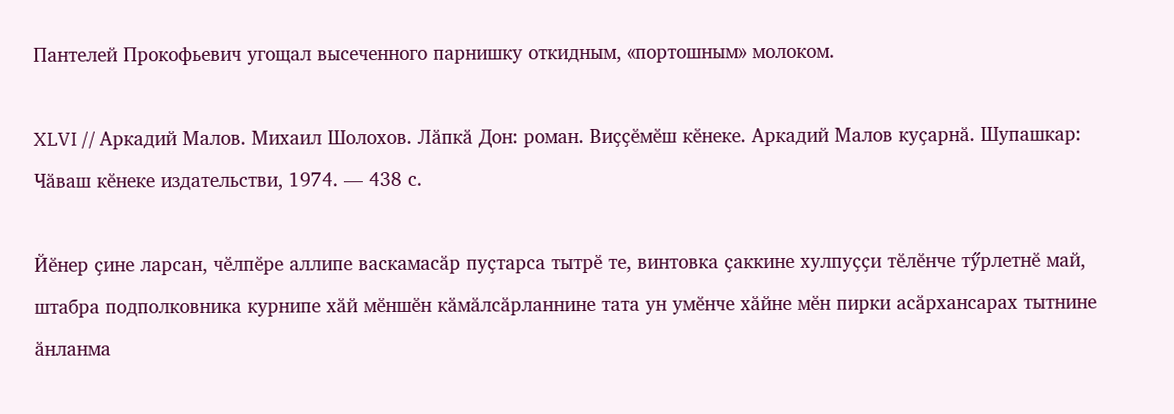Пантелей Прокофьевич угощал высеченного парнишку откидным, «портошным» молоком.

XLVI // Аркадий Малов. Михаил Шолохов. Лӑпкӑ Дон: роман. Виҫҫӗмӗш кӗнеке. Аркадий Малов куҫарнӑ. Шупашкар: Чӑваш кӗнеке издательстви, 1974. — 438 с.

Йӗнер ҫине ларсан, чӗлпӗре аллипе васкамасӑр пуҫтарса тытрӗ те, винтовка ҫаккине хулпуҫҫи тӗлӗнче тӳрлетнӗ май, штабра подполковника курнипе хӑй мӗншӗн кӑмӑлсӑрланнине тата ун умӗнче хӑйне мӗн пирки асӑрхансарах тытнине ӑнланма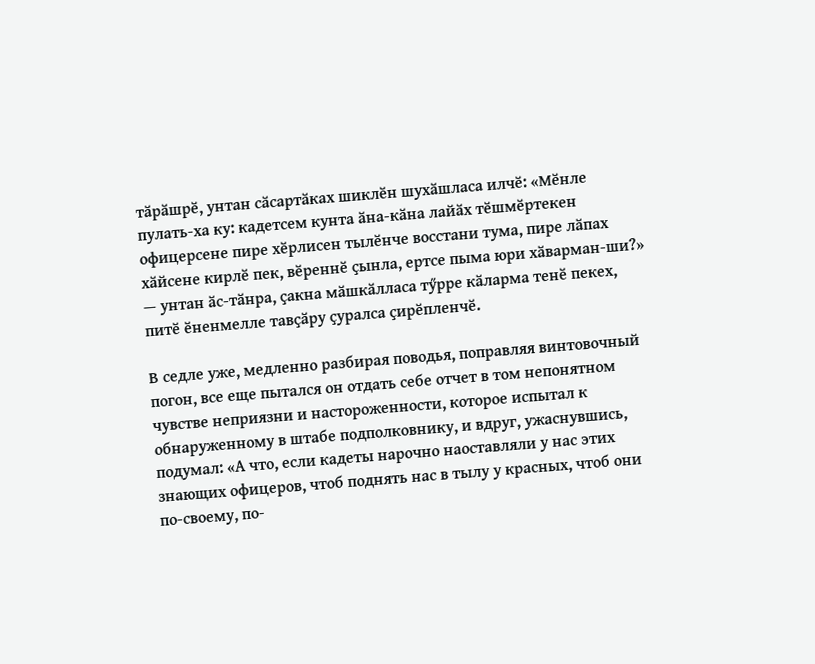тӑрӑшрӗ, унтан сӑсартӑках шиклӗн шухӑшласа илчӗ: «Мӗнле пулать-ха ку: кадетсем кунта ӑна-кӑна лайӑх тӗшмӗртекен офицерсене пире хӗрлисен тылӗнче восстани тума, пире лӑпах хӑйсене кирлӗ пек, вӗреннӗ ҫынла, ертсе пыма юри хӑварман-ши?» — унтан ӑс-тӑнра, ҫакна мӑшкӑлласа тӳрре кӑларма тенӗ пекех, питӗ ӗненмелле тавҫӑру ҫуралса ҫирӗпленчӗ.

В седле уже, медленно разбирая поводья, поправляя винтовочный погон, все еще пытался он отдать себе отчет в том непонятном чувстве неприязни и настороженности, которое испытал к обнаруженному в штабе подполковнику, и вдруг, ужаснувшись, подумал: «А что, если кадеты нарочно наоставляли у нас этих знающих офицеров, чтоб поднять нас в тылу у красных, чтоб они по-своему, по-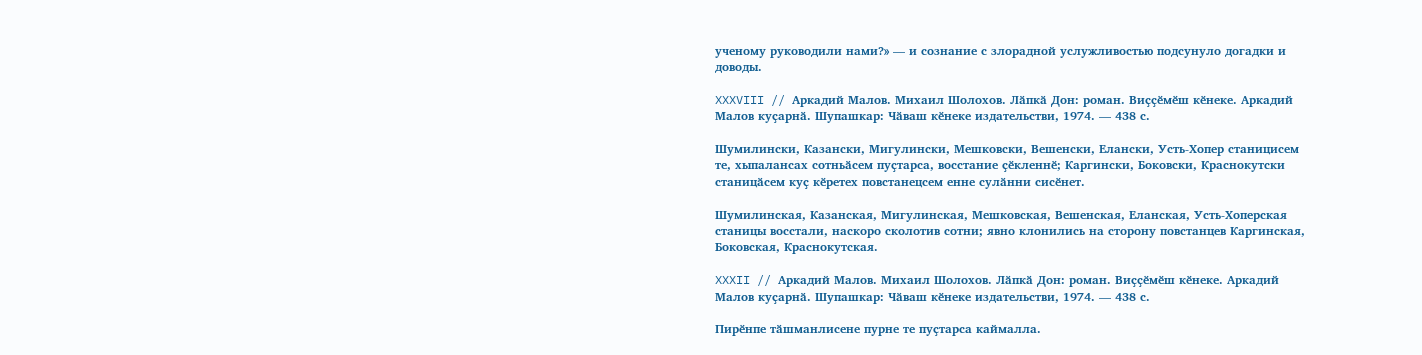ученому руководили нами?» — и сознание с злорадной услужливостью подсунуло догадки и доводы.

XXXVIII // Аркадий Малов. Михаил Шолохов. Лӑпкӑ Дон: роман. Виҫҫӗмӗш кӗнеке. Аркадий Малов куҫарнӑ. Шупашкар: Чӑваш кӗнеке издательстви, 1974. — 438 с.

Шумилински, Казански, Мигулински, Мешковски, Вешенски, Елански, Усть-Хопер станицисем те, хыпалансах сотньӑсем пуҫтарса, восстание ҫӗкленнӗ; Каргински, Боковски, Краснокутски станицӑсем куҫ кӗретех повстанецсем енне сулӑнни сисӗнет.

Шумилинская, Казанская, Мигулинская, Мешковская, Вешенская, Еланская, Усть-Хоперская станицы восстали, наскоро сколотив сотни; явно клонились на сторону повстанцев Каргинская, Боковская, Краснокутская.

XXXII // Аркадий Малов. Михаил Шолохов. Лӑпкӑ Дон: роман. Виҫҫӗмӗш кӗнеке. Аркадий Малов куҫарнӑ. Шупашкар: Чӑваш кӗнеке издательстви, 1974. — 438 с.

Пирӗнпе тӑшманлисене пурне те пуҫтарса каймалла.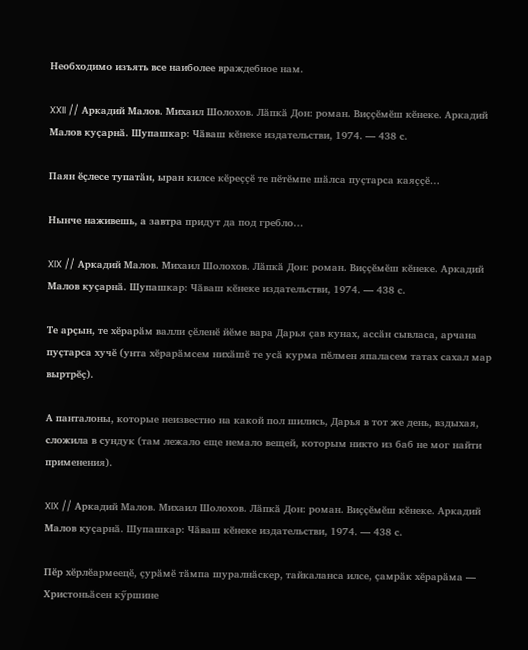Необходимо изъять все наиболее враждебное нам.

XXII // Аркадий Малов. Михаил Шолохов. Лӑпкӑ Дон: роман. Виҫҫӗмӗш кӗнеке. Аркадий Малов куҫарнӑ. Шупашкар: Чӑваш кӗнеке издательстви, 1974. — 438 с.

Паян ӗҫлесе тупатӑн, ыран килсе кӗреҫҫӗ те пӗтӗмпе шӑлса пуҫтарса каяҫҫӗ…

Нынче наживешь, а завтра придут да под гребло…

XIX // Аркадий Малов. Михаил Шолохов. Лӑпкӑ Дон: роман. Виҫҫӗмӗш кӗнеке. Аркадий Малов куҫарнӑ. Шупашкар: Чӑваш кӗнеке издательстви, 1974. — 438 с.

Те арҫын, те хӗрарӑм валли ҫӗленӗ йӗме вара Дарья ҫав кунах, ассӑн сывласа, арчана пуҫтарса хучӗ (унта хӗрарӑмсем нихӑшӗ те усӑ курма пӗлмен япаласем татах сахал мар выртрӗҫ).

А панталоны, которые неизвестно на какой пол шились, Дарья в тот же день, вздыхая, сложила в сундук (там лежало еще немало вещей, которым никто из баб не мог найти применения).

XIX // Аркадий Малов. Михаил Шолохов. Лӑпкӑ Дон: роман. Виҫҫӗмӗш кӗнеке. Аркадий Малов куҫарнӑ. Шупашкар: Чӑваш кӗнеке издательстви, 1974. — 438 с.

Пӗр хӗрлӗармеецӗ, ҫурӑмӗ тӑмпа шуралнӑскер, тайкаланса илсе, ҫамрӑк хӗрарӑма — Христоньӑсен кӳршине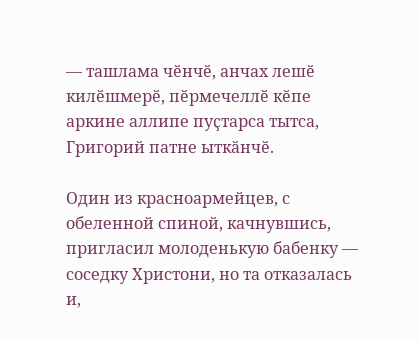— ташлама чӗнчӗ, анчах лешӗ килӗшмерӗ, пӗрмечеллӗ кӗпе аркине аллипе пуҫтарса тытса, Григорий патне ыткӑнчӗ.

Один из красноармейцев, с обеленной спиной, качнувшись, пригласил молоденькую бабенку — соседку Христони, но та отказалась и,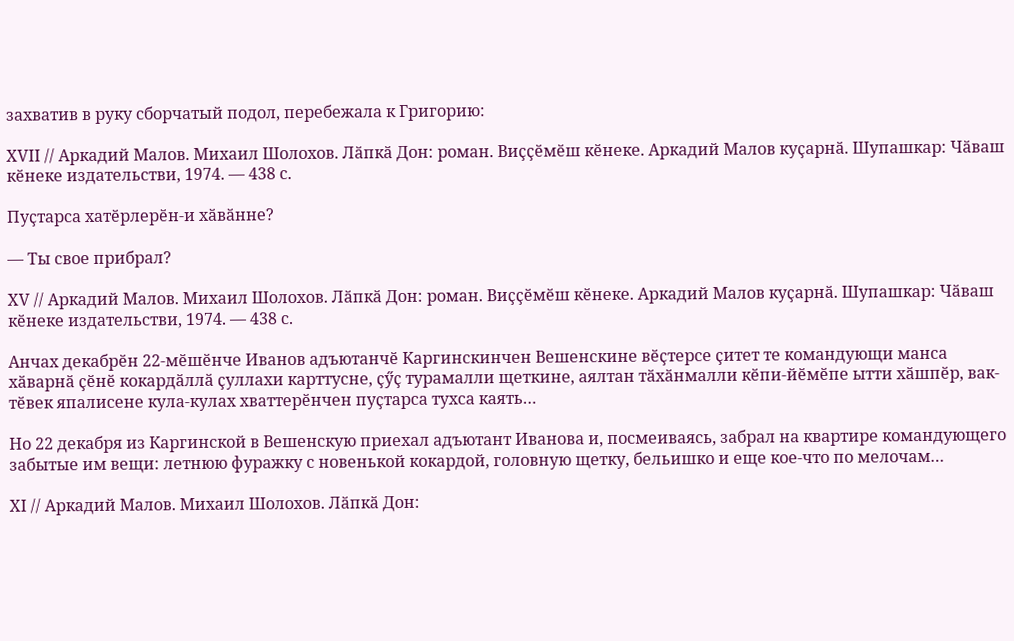захватив в руку сборчатый подол, перебежала к Григорию:

XVII // Аркадий Малов. Михаил Шолохов. Лӑпкӑ Дон: роман. Виҫҫӗмӗш кӗнеке. Аркадий Малов куҫарнӑ. Шупашкар: Чӑваш кӗнеке издательстви, 1974. — 438 с.

Пуҫтарса хатӗрлерӗн-и хӑвӑнне?

— Ты свое прибрал?

XV // Аркадий Малов. Михаил Шолохов. Лӑпкӑ Дон: роман. Виҫҫӗмӗш кӗнеке. Аркадий Малов куҫарнӑ. Шупашкар: Чӑваш кӗнеке издательстви, 1974. — 438 с.

Анчах декабрӗн 22-мӗшӗнче Иванов адъютанчӗ Каргинскинчен Вешенскине вӗҫтерсе ҫитет те командующи манса хӑварнӑ ҫӗнӗ кокардӑллӑ ҫуллахи карттусне, ҫӳҫ турамалли щеткине, аялтан тӑхӑнмалли кӗпи-йӗмӗпе ытти хӑшпӗр, вак-тӗвек япалисене кула-кулах хваттерӗнчен пуҫтарса тухса каять…

Но 22 декабря из Каргинской в Вешенскую приехал адъютант Иванова и, посмеиваясь, забрал на квартире командующего забытые им вещи: летнюю фуражку с новенькой кокардой, головную щетку, бельишко и еще кое-что по мелочам…

XI // Аркадий Малов. Михаил Шолохов. Лӑпкӑ Дон: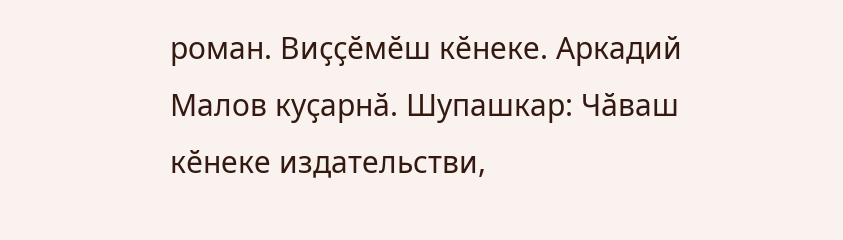роман. Виҫҫӗмӗш кӗнеке. Аркадий Малов куҫарнӑ. Шупашкар: Чӑваш кӗнеке издательстви,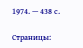1974. — 438 с.

Страницы: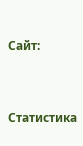Сайт:



Статистика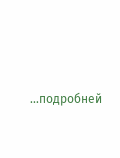...подробней